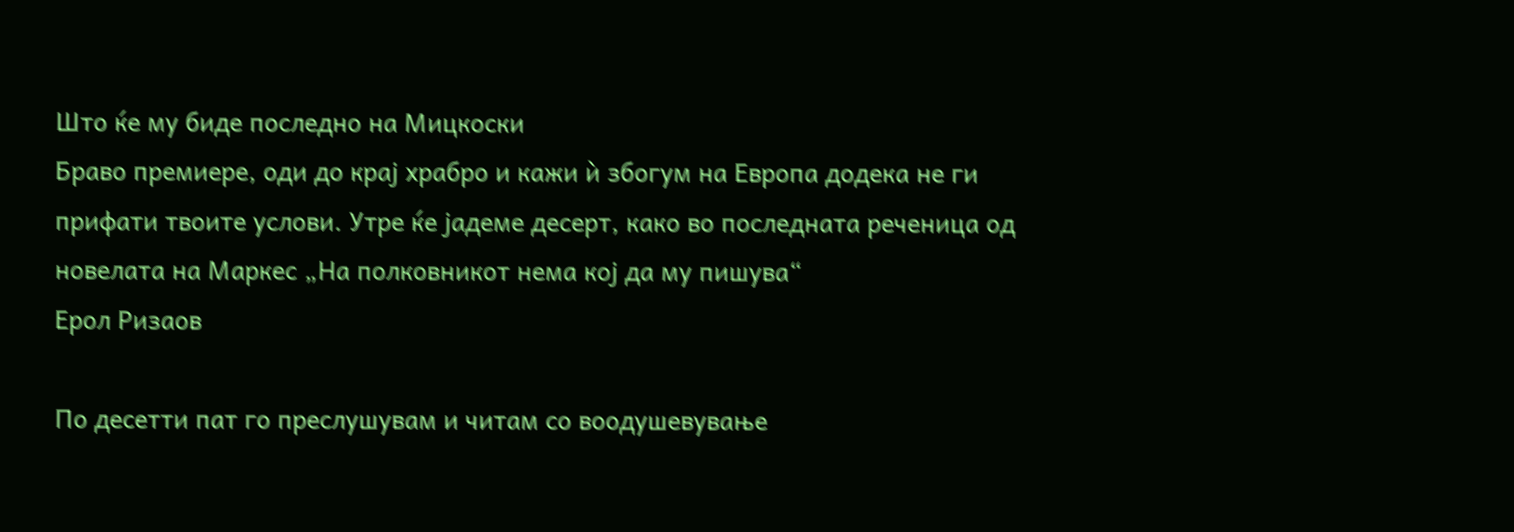Што ќе му биде последно на Мицкоски
Браво премиере, оди до крај храбро и кажи ѝ збогум на Европа додека не ги прифати твоите услови. Утре ќе јадеме десерт, како во последната реченица од новелата на Маркес „На полковникот нема кој да му пишува“
Ерол Ризаов

По десетти пат го преслушувам и читам со воодушевување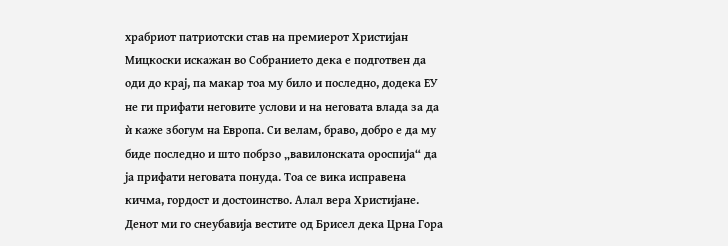храбриот патриотски став на премиерот Христијан Мицкоски искажан во Собранието дека е подготвен да оди до крај, па макар тоа му било и последно, додека ЕУ не ги прифати неговите услови и на неговата влада за да ѝ каже збогум на Европа. Си велам, браво, добро е да му биде последно и што побрзо „вавилонската ороспија“ да ја прифати неговата понуда. Тоа се вика исправена кичма, гордост и достоинство. Алал вера Христијане.
Денот ми го снеубавија вестите од Брисел дека Црна Гора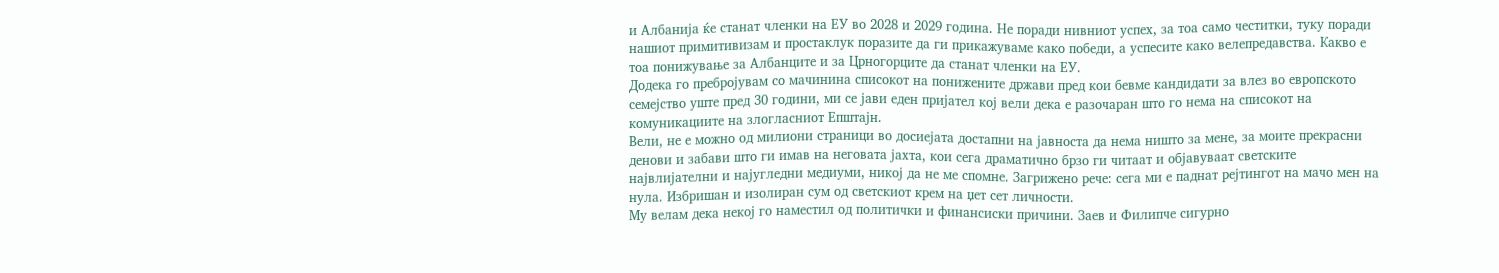и Албанија ќе станат членки на ЕУ во 2028 и 2029 година. Не поради нивниот успех, за тоа само честитки, туку поради нашиот примитивизам и простаклук поразите да ги прикажуваме како победи, а успесите како велепредавства. Какво е тоа понижување за Албанците и за Црногорците да станат членки на ЕУ.
Додека го пребројувам со мачинина списокот на понижените држави пред кои бевме кандидати за влез во европското семејство уште пред 30 години, ми се јави еден пријател кој вели дека е разочаран што го нема на списокот на комуникациите на злогласниот Епштајн.
Вели, не е можно од милиони страници во досиејата достапни на јавноста да нема ништо за мене, за моите прекрасни денови и забави што ги имав на неговата јахта, кои сега драматично брзо ги читаат и објавуваат светските највлијателни и најугледни медиуми, никој да не ме спомне. Загрижено рече: сега ми е паднат рејтингот на мачо мен на нула. Избришан и изолиран сум од светскиот крем на џет сет личности.
Му велам дека некој го наместил од политички и финансиски причини. Заев и Филипче сигурно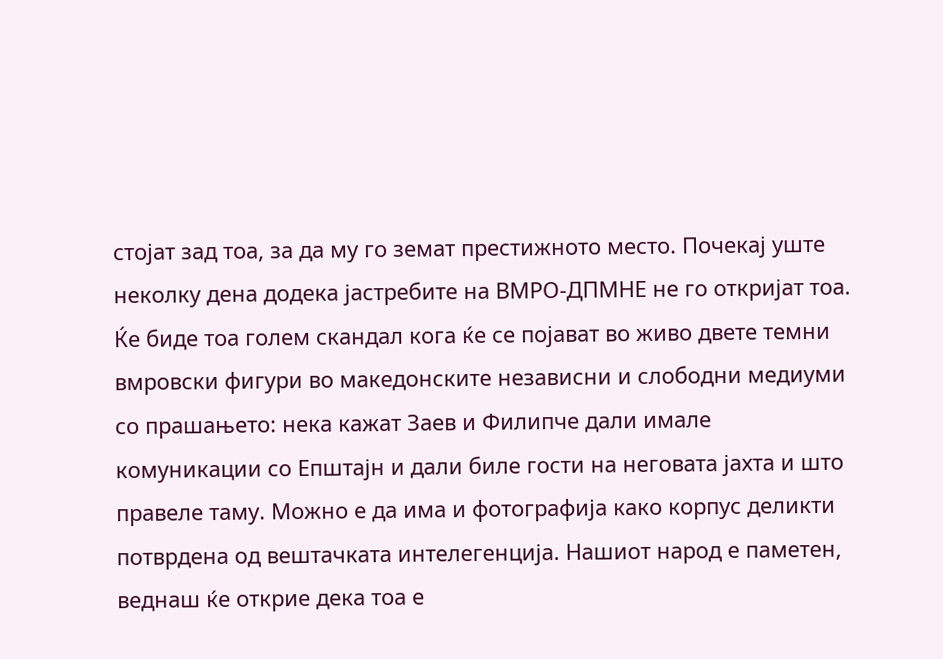стојат зад тоа, за да му го земат престижното место. Почекај уште неколку дена додека јастребите на ВМРО-ДПМНЕ не го откријат тоа. Ќе биде тоа голем скандал кога ќе се појават во живо двете темни вмровски фигури во македонските независни и слободни медиуми со прашањето: нека кажат Заев и Филипче дали имале комуникации со Епштајн и дали биле гости на неговата јахта и што правеле таму. Можно е да има и фотографија како корпус деликти потврдена од вештачката интелегенција. Нашиот народ е паметен, веднаш ќе открие дека тоа е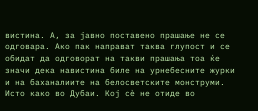вистина. А, за јавно поставено прашање не се одговара. Ако пак направат таква глупост и се обидат да одговорат на такви прашања тоа ќе значи дека навистина биле на урнебесните журки и на баханалиите на белосветските монструми. Исто како во Дубаи. Кој сѐ не отиде во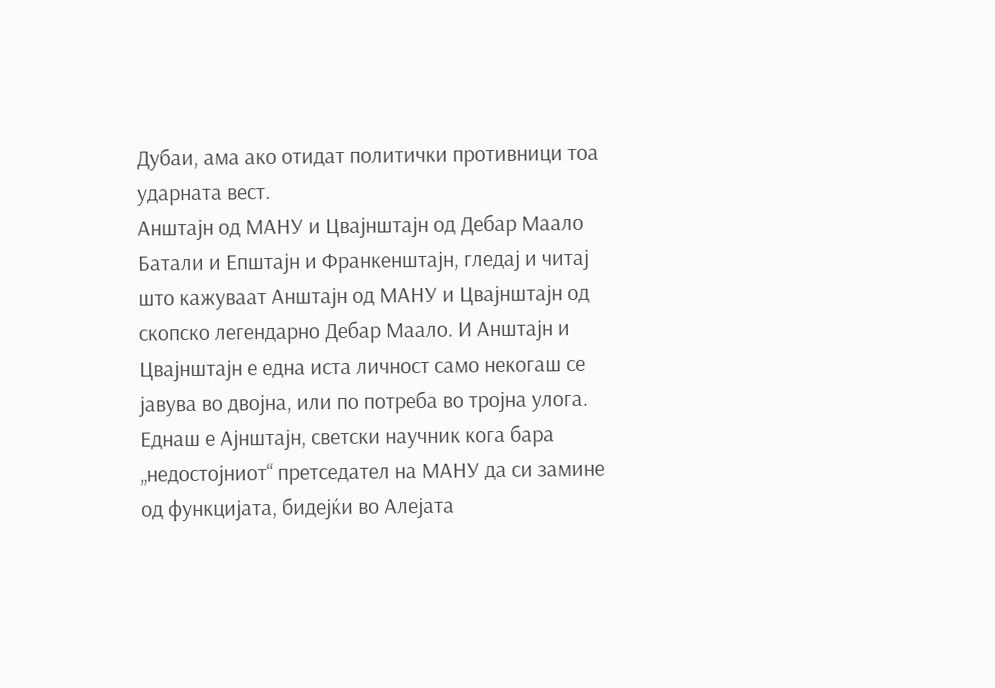Дубаи, ама ако отидат политички противници тоа ударната вест.
Анштајн од МАНУ и Цвајнштајн од Дебар Маало
Батали и Епштајн и Франкенштајн, гледај и читај што кажуваат Анштајн од МАНУ и Цвајнштајн од скопско легендарно Дебар Маало. И Анштајн и Цвајнштајн е една иста личност само некогаш се јавува во двојна, или по потреба во тројна улога. Еднаш е Ајнштајн, светски научник кога бара „недостојниот“ претседател на МАНУ да си замине од функцијата, бидејќи во Алејата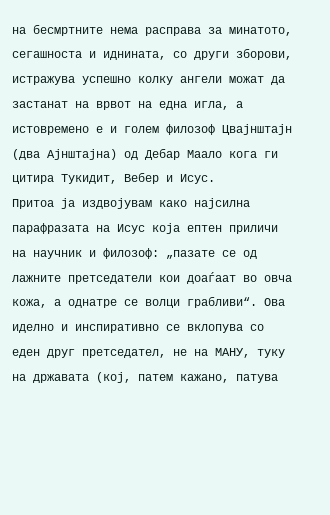на бесмртните нема расправа за минатото, сегашноста и иднината, со други зборови, истражува успешно колку ангели можат да застанат на врвот на една игла, а истовремено е и голем филозоф Цвајнштајн (два Ајнштајна) од Дебар Маало кога ги цитира Тукидит, Вебер и Исус.
Притоа ја издвојувам како најсилна парафразата на Исус која ептен приличи на научник и филозоф: „пазате се од лажните претседатели кои доаѓаат во овча кожа, а однатре се волци грабливи“. Ова иделно и инспиративно се вклопува со еден друг претседател, не на МАНУ, туку на државата (кој, патем кажано, патува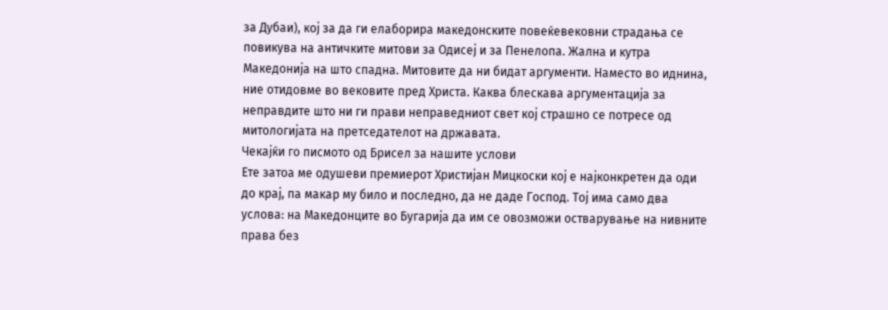за Дубаи), кој за да ги елаборира македонските повеќевековни страдања се повикува на античките митови за Одисеј и за Пенелопа. Жална и кутра Македонија на што спадна. Митовите да ни бидат аргументи. Наместо во иднина, ние отидовме во вековите пред Христа. Каква блескава аргументација за неправдите што ни ги прави неправедниот свет кој страшно се потресе од митологијата на претседателот на државата.
Чекајќи го писмото од Брисел за нашите услови
Ете затоа ме одушеви премиерот Христијан Мицкоски кој е најконкретен да оди до крај, па макар му било и последно, да не даде Господ. Тој има само два услова: на Македонците во Бугарија да им се овозможи остварување на нивните права без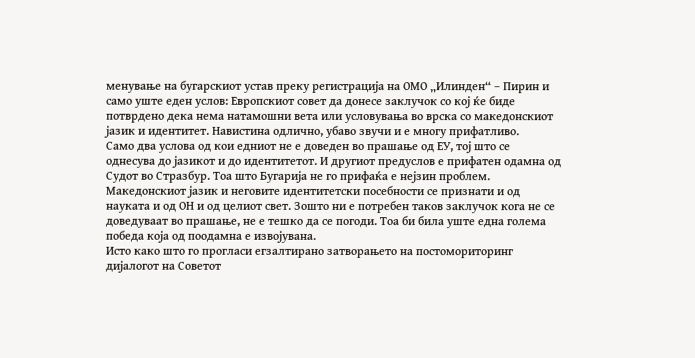менување на бугарскиот устав преку регистрација на ОМО „Илинден“ – Пирин и само уште еден услов: Европскиот совет да донесе заклучок со кој ќе биде потврдено дека нема натамошни вета или условувања во врска со македонскиот јазик и идентитет. Навистина одлично, убаво звучи и е многу прифатливо.
Само два услова од кои едниот не е доведен во прашање од ЕУ, тој што се однесува до јазикот и до идентитетот. И другиот предуслов е прифатен одамна од Судот во Стразбур. Тоа што Бугарија не го прифаќа е нејзин проблем. Македонскиот јазик и неговите идентитетски посебности се признати и од науката и од ОН и од целиот свет. Зошто ни е потребен таков заклучок кога не се доведуваат во прашање, не е тешко да се погоди. Тоа би била уште една голема победа која од поодамна е извојувана.
Исто како што го прогласи егзалтирано затворањето на постомориторинг дијалогот на Советот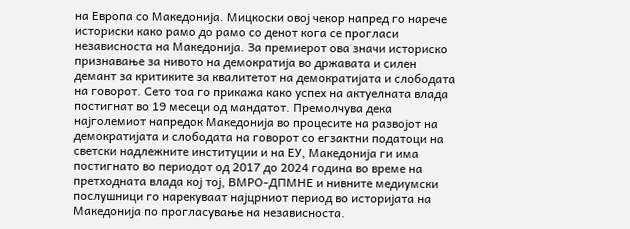на Европа со Македонија. Мицкоски овој чекор напред го нарече историски како рамо до рамо со денот кога се прогласи независноста на Македонија. За премиерот ова значи историско признавање за нивото на демократија во државата и силен демант за критиките за квалитетот на демократијата и слободата на говорот. Сето тоа го прикажа како успех на актуелната влада постигнат во 19 месеци од мандатот. Премолчува дека најголемиот напредок Македонија во процесите на развојот на демократијата и слободата на говорот со егзактни податоци на светски надлежните институции и на ЕУ, Македонија ги има постигнато во периодот од 2017 до 2024 година во време на претходната влада кој тој, ВМРО-ДПМНЕ и нивните медиумски послушници го нарекуваат најцрниот период во историјата на Македонија по прогласување на независноста.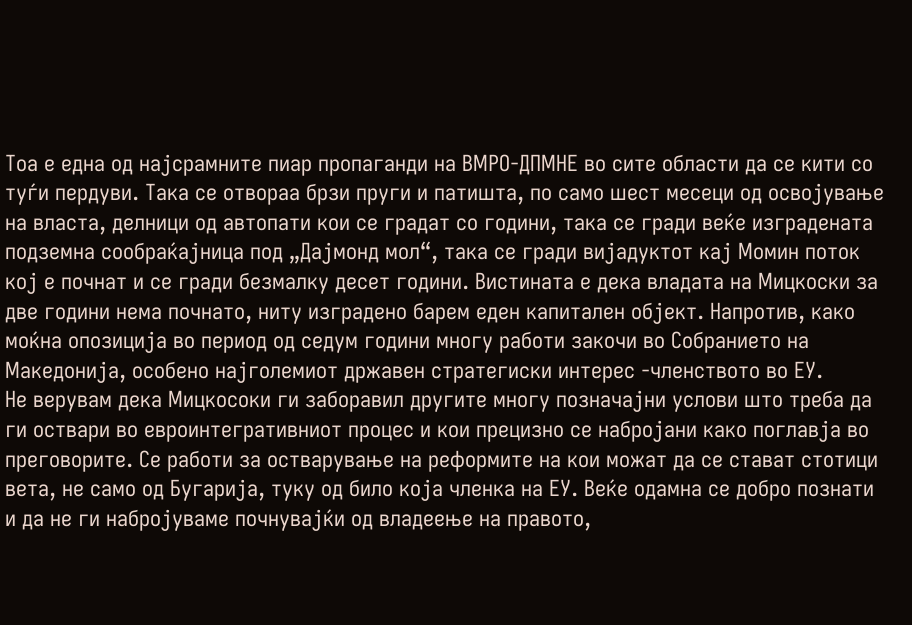Тоа е една од најсрамните пиар пропаганди на ВМРО-ДПМНЕ во сите области да се кити со туѓи пердуви. Така се отвораа брзи пруги и патишта, по само шест месеци од освојување на власта, делници од автопати кои се градат со години, така се гради веќе изградената подземна сообраќајница под „Дајмонд мол“, така се гради вијадуктот кај Момин поток кој е почнат и се гради безмалку десет години. Вистината е дека владата на Мицкоски за две години нема почнато, ниту изградено барем еден капитален објект. Напротив, како моќна опозиција во период од седум години многу работи закочи во Собранието на Македонија, особено најголемиот државен стратегиски интерес -членството во ЕУ.
Не верувам дека Мицкосоки ги заборавил другите многу позначајни услови што треба да ги оствари во евроинтегративниот процес и кои прецизно се набројани како поглавја во преговорите. Се работи за остварување на реформите на кои можат да се стават стотици вета, не само од Бугарија, туку од било која членка на ЕУ. Веќе одамна се добро познати и да не ги набројуваме почнувајќи од владеење на правото,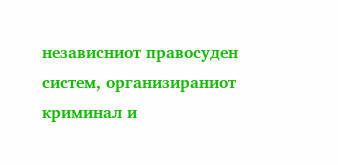независниот правосуден систем, организираниот криминал и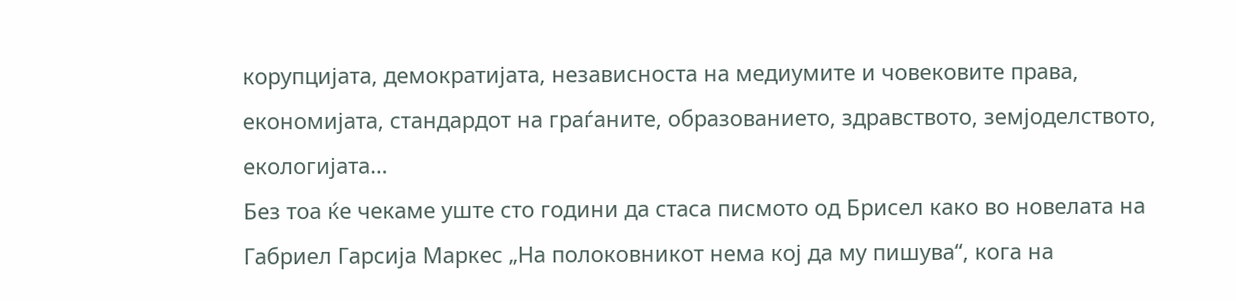корупцијата, демократијата, независноста на медиумите и човековите права, економијата, стандардот на граѓаните, образованието, здравството, земјоделството, екологијата…
Без тоа ќе чекаме уште сто години да стаса писмото од Брисел како во новелата на Габриел Гарсија Маркес „На полоковникот нема кој да му пишува“, кога на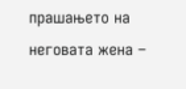прашањето на неговата жена –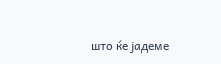што ќе јадеме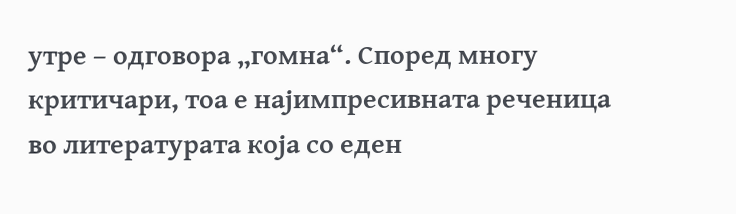утре – одговора „гомна“. Според многу критичари, тоа е најимпресивната реченица во литературата која со еден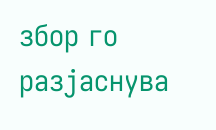збор го разјаснува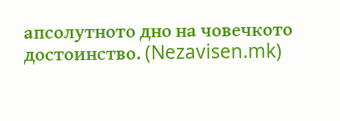апсолутното дно на човечкото достоинство. (Nezavisen.mk)